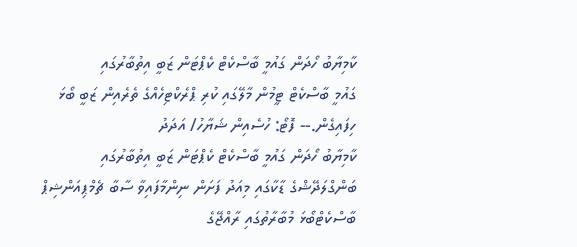ކާމިޔާބު ހޯދަން ގައުމީ ބާސްކެޓް ކެޕްޓަން ޒަބީ އިތުބާރުގައި
ގައުމީ ބާސްކެޓް ޓީމުން މާލޭގައި ކުރި ޕްރެކްޓިހެއްގެ ތެރެއިން ޒަބީ ބޯޅަ ހިފައިގެން.-- ފޮޓޯ: ހުސެއިން ޝަޔާހު/ އަދަދު
ކާމިޔާބު ހޯދަން ގައުމީ ބާސްކެޓް ކެޕްޓަން ޒަބީ އިތުބާރުގައި
ބަންގްލަދޭޝްގެ ޑާކާގައި މިއަދު ފަށަން ނިންމާފައިވާ ސާބާ ޗެމްޕިއަންޝިޕް ބާސްކެޓްބޯޅަ މުބާރާތުގައި ރާއްޖޭގެ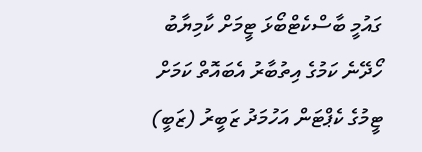ގައުމީ ބާސްކެޓްބޯޅަ ޓީމަށް ކާމިޔާބު ހޯދޭނެ ކަމުގެ އިތުބާރު އެބައޮތް ކަމަށް ޓީމުގެ ކެޕްޓަން އަހުމަދު ޒަބީރު (ޒަބީ)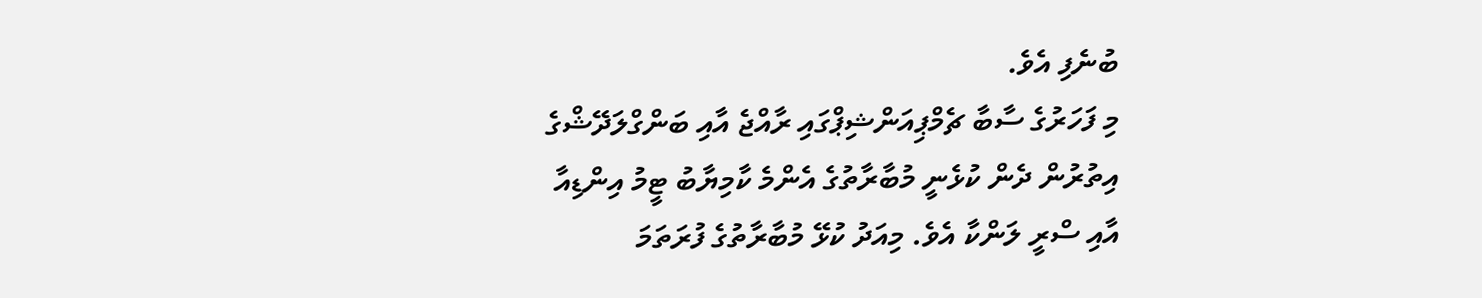ބުނެފި އެވެ.
މި ފަހަރުގެ ސާބާ ޗެމްޕިއަންޝިޕްގައި ރާއްޖެ އާއި ބަންގްލަދޭޝްގެ އިތުރުން ދެން ކުޅެނީ މުބާރާތުގެ އެންމެ ކާމިޔާބު ޓީމު އިންޑިއާ އާއި ސްރީ ލަންކާ އެވެ. މިއަދު ކުޅޭ މުބާރާތުގެ ފުރަތަމަ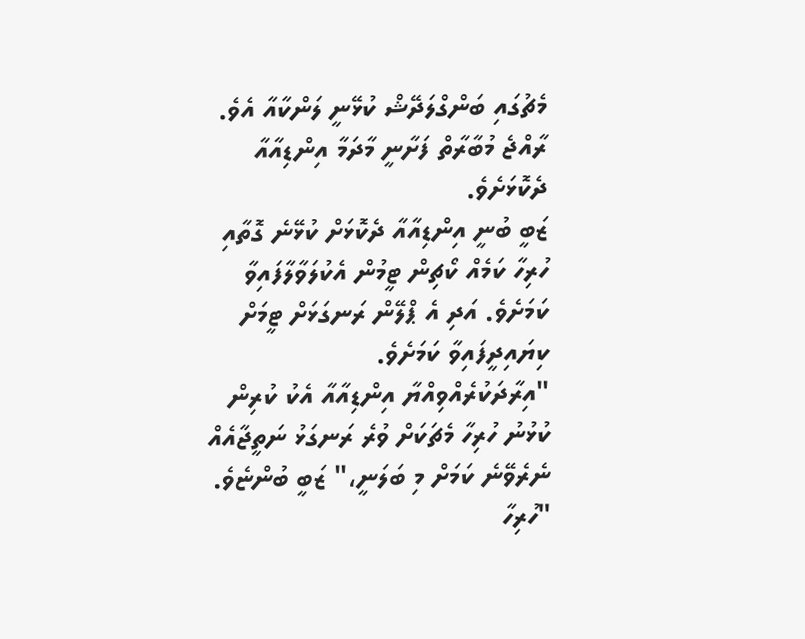މެޗުގައި ބަންގްލަދޭޝް ކުޅޭނީ ލަންކާއާ އެވެ. ރާއްޖެ މުބާރާތް ފަށާނީ މާދަމާ އިންޑިއާއާ ދެކޮޅަށެވެ.
ޒަބީ ބުނީ އިންޑިއާއާ ދެކޮޅަށް ކުޅޭނެ ގޮތާއި ހުރިހާ ކަމެއް ކޯޗިން ޓީމުން އެކުލަވާލާފައިވާ ކަމަށެވެ. އަދި އެ ޕްލޭން ރަނގަޅަށް ޓީމަށް ކިޔައިދީފައިވާ ކަމަށެވެ.
"އިރާދަކުރެއްވިއްޔާ އިންޑިއާއާ އެކު ކުރިން ކުޅުނު ހުރިހާ މެޗަކަށް ވުރެ ރަނގަޅު ނަތީޖާއެއް ނެރެވޭނެ ކަމަށް މި ބަލަނީ،" ޒަބީ ބުންޏެވެ. "ހުރިހާ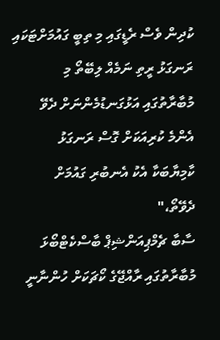ކުދިން ވެސް ރެޑީގައި މި ތިބީ ގައުމަށްޓަކައި ރަނގަޅު ރީތި ނަމެއް ލިބޭތޯ މި މުބާރާތުގައި އަޅުގަނޑުމެންނަށް ދެވޭ އެންމެ ކުރިއަކަށް ގޮސް ރަނގަޅު ކާމިޔާބަކާ އެކު އެނބުރި ގައުމަށް ދެވޭތޯ،"
ސާބާ ޗެމްޕިއަންޝިޕް ބާސްކެޓްބޯޅަ މުބާރާތުގައި ރާއްޖޭގެ ކޯޗަކަށް ހުންނާނީ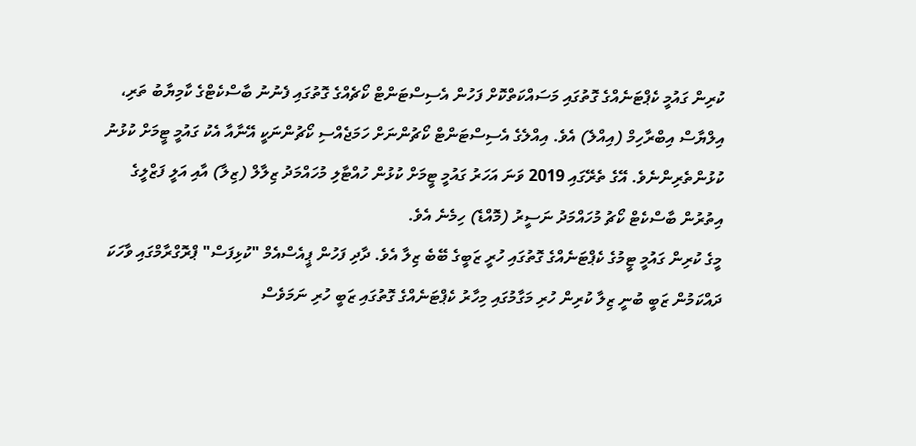ކުރިން ގައުމީ ކެޕްޓަނެއްގެ ގޮތުގައި މަސައްކަތްކޮށް ފަހުން އެސިސްޓަންޓް ކޯޗެއްގެ ގޮތުގައި ފެނުނު ބާސްކެޓްގެ ކާމިޔާބު ތަރި، އިލްޔާސް އިބްރާހިމް (އިއްލެ) އެވެ. އިއްލެގެ އެސިސްޓަންޓް ކޯޗުންނަށް ހަމަޖެއްސި ކޯޗުންނަކީ އޭނާއާ އެކު ގައުމީ ޓީމަށް ކުޅުނު ކުޅުންތެރިންނެވެ. އޭގެ ތެރޭގައި 2019 ވަނަ އަހަރު ގައުމީ ޓީމަށް ކުޅުން ހުއްޓާލި މުހައްމަދު ޒިލާލް (ޒިލާ) އާއި އަލީ ފަޒްލީގެ އިތުރުން ބާސްކެޓް ކޯޗު މުހައްމަދު ނަސީރު (މޮއްޑެ) ހިމެނެ އެވެ.
މީގެ ކުރިން ގައުމީ ޓީމުގެ ކެޕްޓަނެއްގެ ގޮތުގައި ހުރީ ޒަބީގެ ބޭބެ ޒިލާ އެވެ. ދާދި ފަހުން ޕީއެސްއެމް "ކުޅިފަސް" ޕްރޮގްރާމްގައި ވާހަކަ ދައްކަމުން ޒަބީ ބުނީ ޒިލާ ކުރިން ހުރި މަގާމުގައި މިހާރު ކެޕްޓަނެއްގެ ގޮތުގައި ޒަބީ ހުރި ނަމަވެސް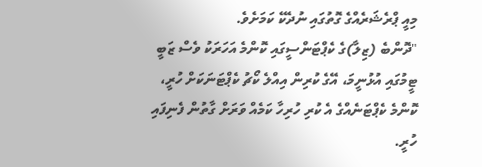މިއީ ޕްރެޝަރެއްގެ ގޮތުގައި ނުދެކޭ ކަމަށެވެ.
"ދޮންބެ (ޒިލާ)ގެ ކެޕްޓަންސީގައި ކޮންމެ އަހަރަކު ވެސް ޒަބީ ޓީމުގައި އުޅުނީމަ، އޭގެ ކުރިން އިއްލެ ކޯޗު ކެޕްޓަނަކަށް ހުރީ، ކޮންމެ ކެޕްޓަނެއްގެ އެ ކުރި ހުރިހާ ކަމެއް ވަރަށް ގާތުން ފެނިފައި ހުރީ.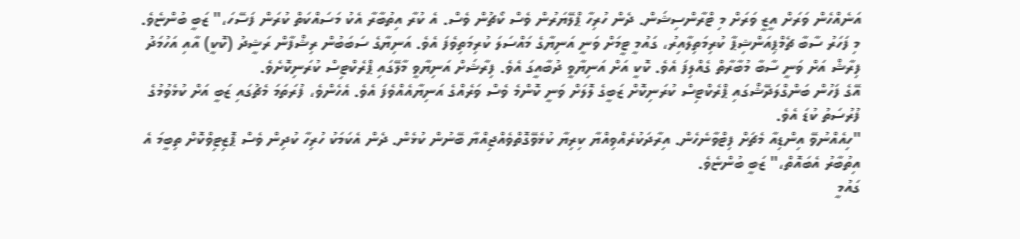އަނެއްހެން ވަރަށް އީޒީ ވަރަށް މި ޓްރާންސިޝަން. ދެން ހުރިހާ ޕްލޭޔަރުން ވެސް ކޯޗުން ވެސް. އެ ކުރާ އިތުބާރާ އެކު މަސައްކަތް ކުރަން ފަސޭހަ،" ޒަބީ ބުންޏެވެ.
މި ފަހަރު ސާބާ ޗެމްޕިއަންޝިޕާ ކުރިމަތިލާއިރު، ގައުމީ ޓީމަށް ވަނީ އަނިޔާގެ މައްސަލަ ކުރިމަތިވެފަ އެވެ. އަނިޔާގެ ސަބަބުން ރިޝްފާން ރަޝީދު (ކޮކީ) އާއި އަހުމަދު ފިރާޝް އަށް ވަނީ ސާބާ މުބާރާތް ގެއްލިފަ އެވެ. ކޮކީ އަށް އަނިޔާވީ ދުބާއީގަ އެވެ. ފިރާޝަށް އަނިޔާވީ މާލޭގައި ޕްރެކްޓިސް ކުރަނިކޮށެވެ.
އޭގެ ފަހުން ބަންގްލަދޭޝްގައި ޕްރެކްޓިސް ކުރަނިކޮށް ޒަބީގެ ލޮލަށް ވަނީ ކޮންމެ ވެސް ވަރެއްގެ އަނިޔާއެއްވެފަ އެވެ. އެހެންވެ، ފުރަތަމަ މެޗުގައި ޒަބީ އަށް ކުޅެވުމުގެ ފުރުސަތު ކުޑަ އެވެ.
"ހިއެއްނުވޭ އިންޑިއާ މެޗަށް ފިޓްވާނެހެން. އިރާދަކުރެއްވިއްޔާ ކިރިޔާ ކުޅެވޭގޮތްވެއްޖިއްޔާ ބޭނުން ކުޅެން. ދެން އެކަމަކު ހުރިހާ ކުދިން ވެސް ޕޮޒިޓިވްކޮށް ތިބީމަ އެ އިތުބާރު އެބައޮތް،" ޒަބީ ބުންޏެވެ.
ގައުމީ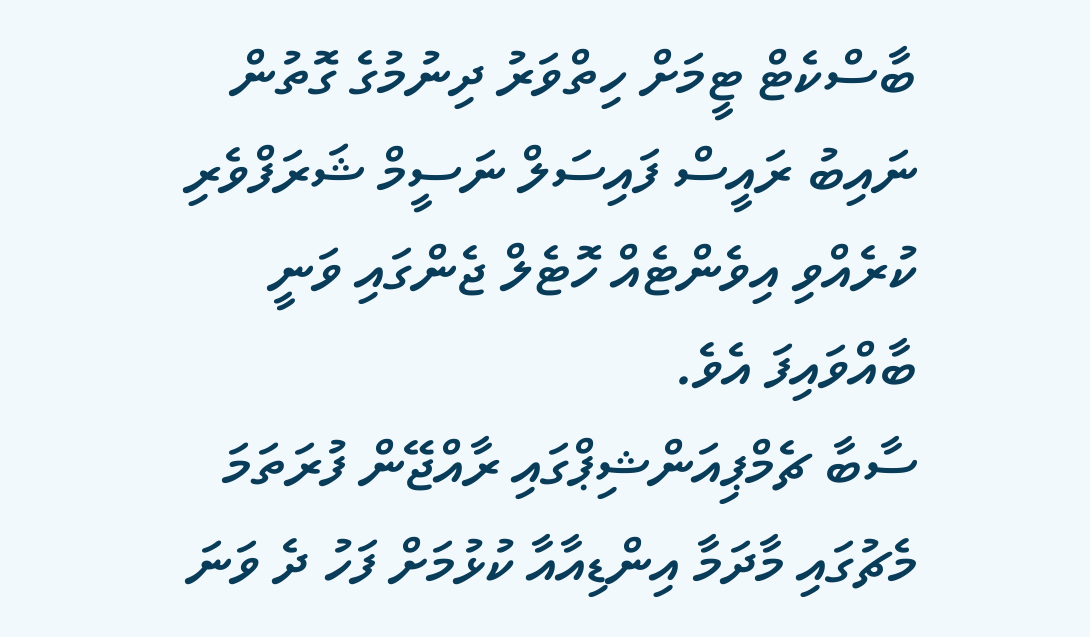ބާސްކެޓް ޓީމަށް ހިތްވަރު ދިނުމުގެ ގޮތުން ނައިބު ރައީސް ފައިސަލް ނަސީމް ޝަރަފްވެރި ކުރެއްވި އިވެންޓެއް ހޮޓެލް ޖެންގައި ވަނީ ބާއްވައިފަ އެވެ.
ސާބާ ޗެމްޕިއަންޝިޕްގައި ރާއްޖޭން ފުރަތަމަ މެޗުގައި މާދަމާ އިންޑިއާއާ ކުޅުމަށް ފަހު ދެ ވަނަ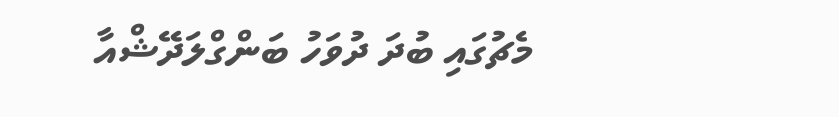މެޗުގައި ބުދަ ދުވަހު ބަންގްލަދޭޝްއާ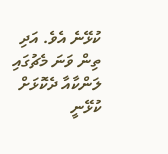ކުޅޭނެ އެވެ. އަދި ތިން ވަނަ މެޗުގައި ލަންކާއާ ދެކޮޅަށް ކުޅޭނީ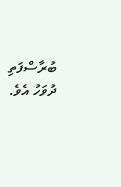ބުރާސްފަތި ދުވަހު އެވެ.